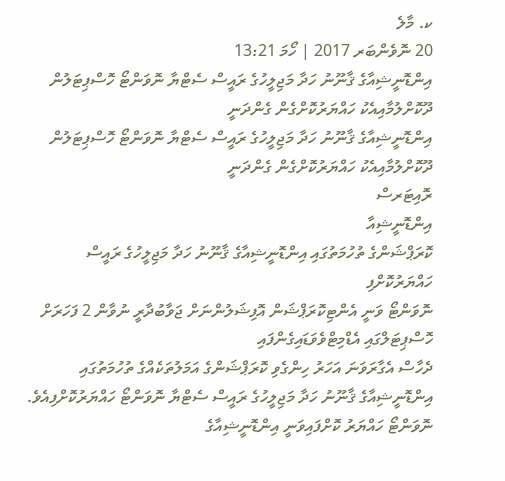ކ. މާލެ
20 ނޮވެންބަރ 2017 | ހޯމަ 13:21
އިންޑޮނީޝިއާގެ ޤާނޫނު ހަދާ މަޖިލީހުގެ ރައީސް ސެޓްޔާ ނޮވަންޓޯ ހޮސްޕިޓަލުން ދޫކޮށްލުމާއިއެކު ހައްޔަރުކޮށްގެން ގެންދަނީ
އިންޑޮނީޝިއާގެ ޤާނޫނު ހަދާ މަޖިލީހުގެ ރައީސް ސެޓްޔާ ނޮވަންޓޯ ހޮސްޕިޓަލުން ދޫކޮށްލުމާއިއެކު ހައްޔަރުކޮށްގެން ގެންދަނީ
ރޮއިޓަރސް
އިންޑޮނީޝިއާ
ކޮރަޕްޝަންގެ ތުހުމަތުގައި އިންޑޮނީޝިއާގެ ޤާނޫނު ހަދާ މަޖިލީހުގެ ރައީސް ހައްޔަރުކޮށްފި
ނޮވަންޓޯ ވަނީ އެންޓިކޮރަޕްޝަން އޮފިޝަލުންނަށް ޖަވާބުދާރީ ނުވާން 2 ފަހަރަށް ހޮސްޕިޓަލްގައި އެޑްމިޓްވެވަޑައިގެންފައި
ދެހާސް އެގާރަވަނަ އަހަރު ހިންގެވި ކޮރަޕްޝަންގެ އަމަލުތަކެއްގެ ތުހުމަތުގައި އިންޑޮނީޝިއާގެ ޤާނޫނު ހަދާ މަޖިލީހުގެ ރައީސް ސެޓްޔާ ނޮވަންޓޯ ހައްޔަރުކޮށްފިއެވެ. ނޮވަންޓޯ ހައްޔަރު ކޮށްފައިވަނީ އިންޑޮނީޝިއާގެ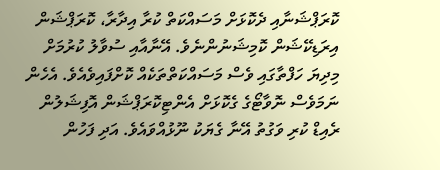ކޮރަޕްޝަނާއި ދެކޮޅަށް މަސައްކަތް ކުރާ އިދާރާ، ކޮރަޕްޝަން އިރަޑިކޭޝަން ކޮމިޝަނުންނެވެ. އޭނާއާއި ސުވާލު ކުރުމަށް މިދިޔަ ހަފްތާގައި ވެސް މަސައްކަތްތަކެއް ކޮށްފައިވެއެވެ. އެހެން ނަމަވެސް ނޮވާޓޯގެ ގެކޮޅަށް އެންޓިކޮރަޕްޝަން އޮފިޝަލުން ރެއިޑް ކުރި ވަގުތު އޭނާ ގެޔަކު ނޫޅުއްވައެވެ. އަދި ފަހުން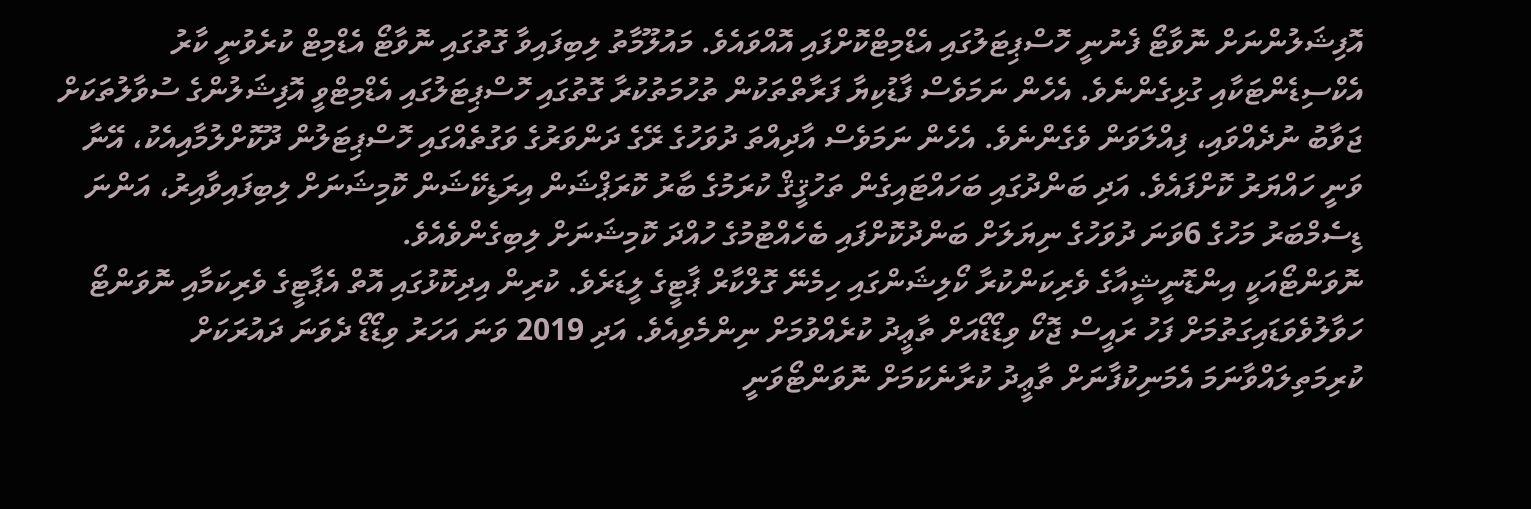އޮފިޝަލުންނަށް ނޮވާޓޯ ފެނުނީ ހޮސްޕިޓަލުގައި އެޑްމިޓްކޮށްފައި އޮއްވައެވެ. މައުލޫމާތު ލިބިފައިވާ ގޮތުގައި ނޮވާޓޯ އެޑްމިޓް ކުރެވުނީ ކާރު އެކްސިޑެންޓަކާއި ގުޅިގެންނެވެ. އެހެން ނަމަވެސް ފާޑުކިޔާ ފަރާތްތަކުން ތުހުމަތުކުރާ ގޮތުގައި ހޮސްޕިޓަލުގައި އެޑްމިޓްވީ އޮފިޝަލުންގެ ސުވާލުތަކަށް ޖަވާބު ނުދެއްވައި، ފިއްލަވަން ވެގެންނެވެ. އެހެން ނަމަވެސް އާދިއްތަ ދުވަހުގެ ރޭގެ ދަންވަރުގެ ވަގުތެއްގައި ހޮސްޕިޓަލުން ދޫކޮށްލުމާއިއެކު، އޭނާ ވަނީ ހައްޔަރު ކޮށްފައެވެ. އަދި ބަންދުގައި ބަހައްޓައިގެން ތަހުޤީޤް ކުރަމުގެ ބާރު ކޮރަޕްޝަން އިރަޑިކޭޝަން ކޮމިޝަނަށް ލިބިފައިވާއިރު، އަންނަ ޑިސެމްބަރު މަހުގެ 6ވަނަ ދުވަހުގެ ނިޔަލަށް ބަންދުކޮށްފައި ބެހެއްޓުމުގެ ހުއްދަ ކޮމިޝަނަށް ލިބިގެންވެއެވެ.
ނޮވަންޓޯއަކީ އިންޑޮނީޝީއާގެ ވެރިކަންކުރާ ކޯލިޝަންގައި ހިމެނޭ ގޮލްކާރް ޕާޓީގެ ލީޑަރެވެ. ކުރިން އިދިކޮޅުގައި އޮތް އެޕާޓީގެ ވެރިކަމާއި ނޮވަންޓޯ ހަވާލުވެވަޑައިގަތުމަށް ފަހު ރައީސް ޖޮކޯ ވިޑޯޑޯއަށް ތާޢީދު ކުރެއްވުމަށް ނިންމެވިއެވެ. އަދި 2019 ވަނަ އަހަރު ވިޑޯޑޯ ދެވަނަ ދައުރަކަށް ކުރިމަތިލައްވާނަމަ އެމަނިކުފާނަށް ތާޢީދު ކުރާނެކަމަށް ނޮވަންޓޯވަނީ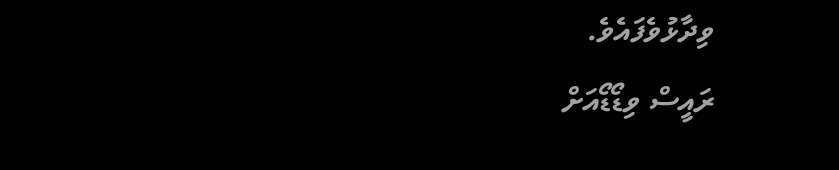ވިދާޅުވެފައެވެ.
ރައީސް ވިޑޯޑޯއަށް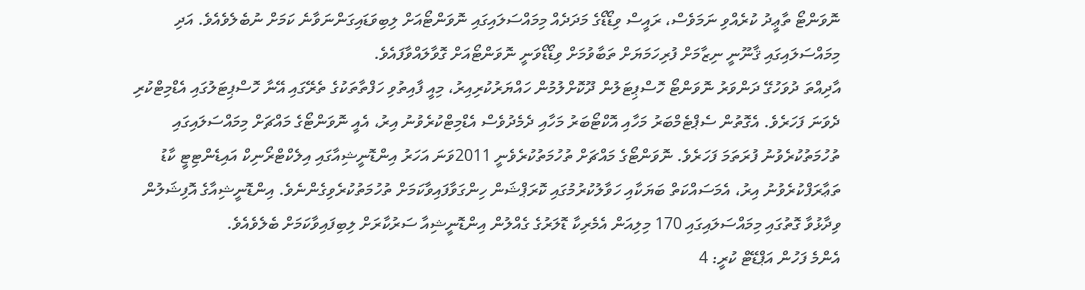ނޮވަންޓޯ ތާޢީދު ކުރެއްވި ނަމަވެސް، ރައީސް ވިޑޯޑޯގެ މަދަދެއް މިމައްސަލައިގައި ނޮވަންޓޯއަށް ލިބިވަޑައިގަންނަވާނެ ކަމަށް ނުބެލެވެއެވެ. އަދި މިމައްސަލައިގައި ޤާނޫނީ ނިޒާމަށް ފުރިހަމަޔަށް ތަބާވުމަށް ވިޑޯޑޯވަނީ ނޮވަންޓޯއަށް ގޮވާލައްވާފައެވެ.
އާދިއްތަ ދުވަހުގޭ ދަންވަރު ނޮވަންޓޯ ހޮސްޕިޓަލުން ދޫކޮށްލުމުން ހައްޔަރުކުރިއިރު، މިއީ ފާއިތުވި ހަފްތާތަކުގެ ތެރޭގައި އޭނާ ހޮސްޕިޓަލުގައި އެޑްމިޓްކުރި ދެވަނަ ފަހަރެވެ. އެގޮތުން ސެޕްޓެމްބަރު މަހާއި އޮކްޓޯބަރު މަހާއި ދެމެދުވެސް އެޑްމިޓްކުރެވުނު އިރު، އެއީ ނޮވަންޓޯގެ މައްޗަށް މިމައްސަލައިގައި ތުހުމަތުކުރެވުނު ފުރަތަމަ ފަހަރެވެ. ނޮވަންޓޯގެ މައްޗަށް ތުހުމަތުކުރެވެނީ 2011ވަނަ އަހަރު އިންޑޮނީޝިއާގައި އިލެކްޓްރޯނިކް އައިޑެންޓިޓީ ކާޑު ތަޢާރަފްކުރެވުނު އިރު، އެމަސައްކަތް ބަޔަކާއި ހަވާލުކުރުމުގައި ކޮރަޕްޝަން ހިންގަވާފައިވާކަމަށް ތުހުމަތުކުރެވިގެންނެވެ. އިންޑޮނީޝިއާގެ އޮފިޝަލުން ވިދާޅުވާ ގޮތުގައި މިމައްސަލައިގައި 170 މިލިއަން އެމެރިކާ ޑޮލަރުގެ ގެއްލުން އިންޑޮނީޝިއާ ސަރުކާރަށް ލިބިފައިވާކަމަށް ބެލެވެއެވެ.
އެންމެ ފަހުން އަޕްޑޭޓް ކުރީ: 4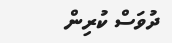ދުވަސް ކުރިން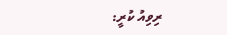ރިވިއު ކުރީ: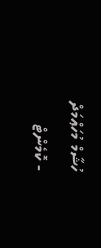ހުޝާމް މުހަޢްމަދް
- ކޮމެންޓް